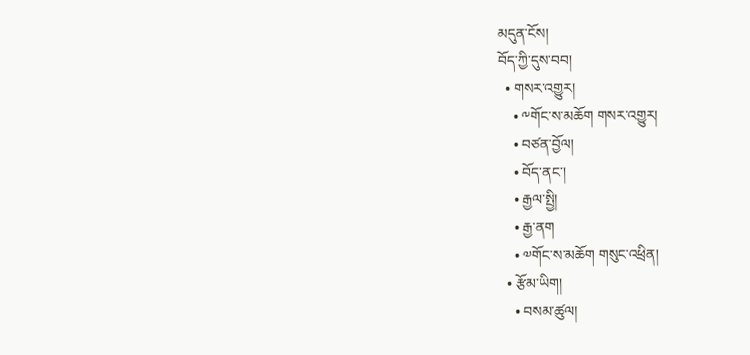མདུན་ངོས།
བོད་ཀྱི་དུས་བབ།
  • གསར་འགྱུར།
    • ༸གོང་ས་མཆོག གསར་འགྱུར།
    • བཙན་བྱོལ།
    • བོད་ནང་།
    • རྒྱལ་སྤྱི།
    • རྒྱ་ནག
    • ༧གོང་ས་མཆོག གསུང་འཕྲིན།
  • རྩོམ་ཡིག།
    • བསམ་ཚུལ།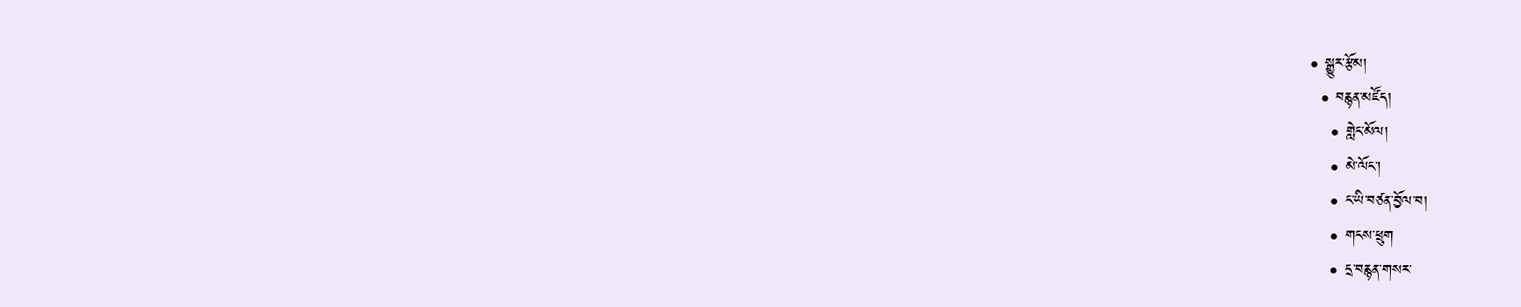• སྒྱུར་རྩོམ།
  • བརྙན་མཛོད།
    • གླེང་མོལ།
    • མེ་ལོང་།
    • ང་ཡི་བཙན་བྱོལ་བ།
    • གངས་ཕྲུག
    • དྲ་བརྙན་གསར་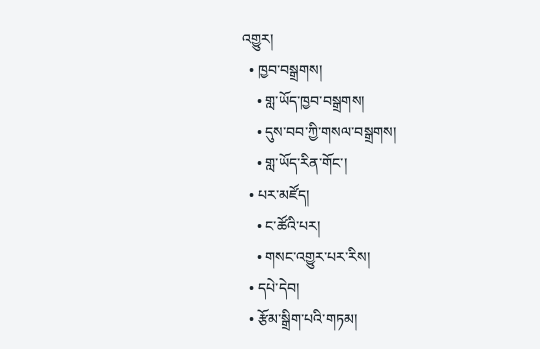འགྱུར།
  • ཁྱབ་བསྒྲགས།
    • གླ་ཡོད་ཁྱབ་བསྒྲགས།
    • དུས་བབ་ཀྱི་གསལ་བསྒྲགས།
    • གླ་ཡོད་རིན་གོང་།
  • པར་མཛོད།
    • ང་ཚོའི་པར།
    • གསང་འགྱུར་པར་རིས།
  • དཔེ་དེབ།
  • རྩོམ་སྒྲིག་པའི་གཏམ།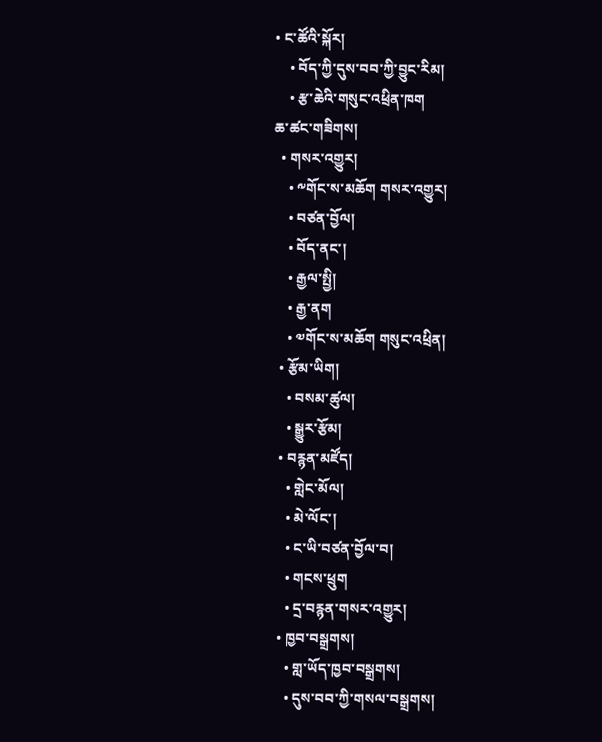• ང་ཚོའི་སྐོར།
    • བོད་ཀྱི་དུས་བབ་ཀྱི་བྱུང་རིམ།
    • རྩ་ཆེའི་གསུང་འཕྲིན་ཁག
ཆ་ཚང་གཟིགས།
  • གསར་འགྱུར།
    • ༸གོང་ས་མཆོག གསར་འགྱུར།
    • བཙན་བྱོལ།
    • བོད་ནང་།
    • རྒྱལ་སྤྱི།
    • རྒྱ་ནག
    • ༧གོང་ས་མཆོག གསུང་འཕྲིན།
  • རྩོམ་ཡིག།
    • བསམ་ཚུལ།
    • སྒྱུར་རྩོམ།
  • བརྙན་མཛོད།
    • གླེང་མོལ།
    • མེ་ལོང་།
    • ང་ཡི་བཙན་བྱོལ་བ།
    • གངས་ཕྲུག
    • དྲ་བརྙན་གསར་འགྱུར།
  • ཁྱབ་བསྒྲགས།
    • གླ་ཡོད་ཁྱབ་བསྒྲགས།
    • དུས་བབ་ཀྱི་གསལ་བསྒྲགས།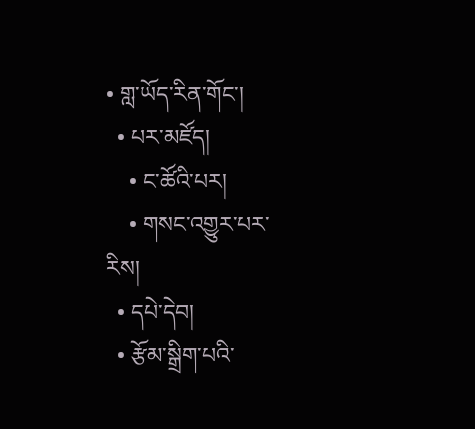• གླ་ཡོད་རིན་གོང་།
  • པར་མཛོད།
    • ང་ཚོའི་པར།
    • གསང་འགྱུར་པར་རིས།
  • དཔེ་དེབ།
  • རྩོམ་སྒྲིག་པའི་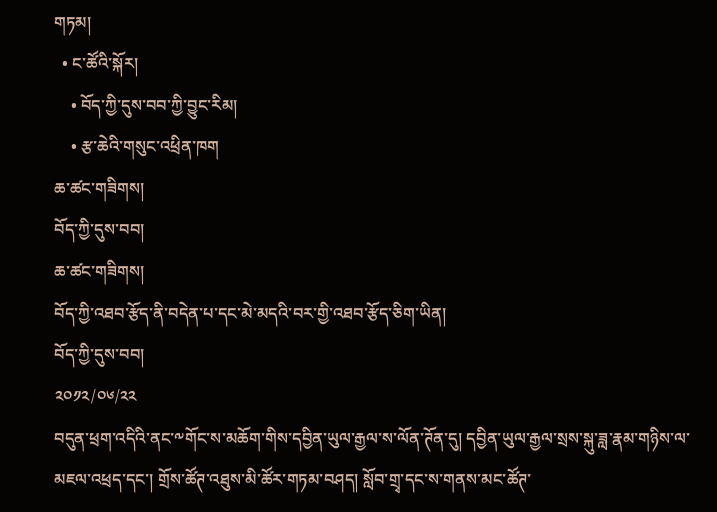གཏམ།
  • ང་ཚོའི་སྐོར།
    • བོད་ཀྱི་དུས་བབ་ཀྱི་བྱུང་རིམ།
    • རྩ་ཆེའི་གསུང་འཕྲིན་ཁག
ཆ་ཚང་གཟིགས།
བོད་ཀྱི་དུས་བབ།
ཆ་ཚང་གཟིགས།
བོད་ཀྱི་འཐབ་རྩོད་ནི་བདེན་པ་དང་མེ་མདའི་བར་གྱི་འཐབ་རྩོད་ཅིག་ཡིན།
བོད་ཀྱི་དུས་བབ།
༢༠༡༢/༠༦/༢༢
བདུན་ཕྲག་འདིའི་ནང་༸གོང་ས་མཆོག་གིས་དབྱིན་ཡུལ་རྒྱལ་ས་ལོན་ཊོན་དུ། དབྱིན་ཡུལ་རྒྱལ་སྲས་སྐུ་ཟླ་རྣམ་གཉིས་ལ་མཇལ་འཕྲད་དང་། གྲོས་ཚོཊ་འཐུས་མི་ཚོར་གཏམ་བཤད། སློབ་གྲྭ་དང་ས་གནས་མང་ཚོཊ་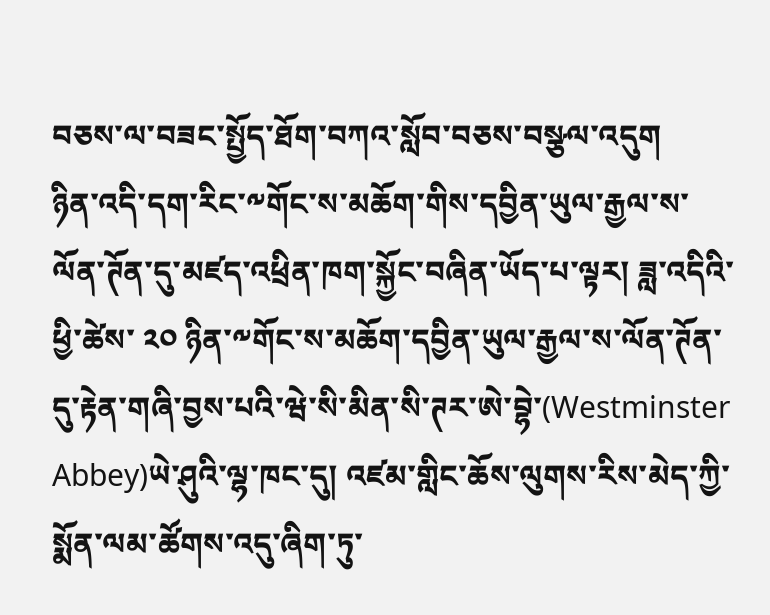བཅས་ལ་བཟང་སྤྱོད་ཐོག་བཀའ་སློབ་བཅས་བསྩལ་འདུག
ཉིན་འདི་དག་རིང་༸གོང་ས་མཆོག་གིས་དབྱིན་ཡུལ་རྒྱལ་ས་ལོན་ཊོན་དུ་མཛད་འཕྲིན་ཁག་སྐྱོང་བཞིན་ཡོད་པ་ལྟར། ཟླ་འདིའི་ཕྱི་ཚེས་ ༢༠ ཉིན་༸གོང་ས་མཆོག་དབྱིན་ཡུལ་རྒྱལ་ས་ལོན་ཊོན་དུ་རྟེན་གཞི་བྱས་པའི་ཝེ་སི་མིན་སི་ཊར་ཨེ་བྷེ་(Westminster Abbey)ཡེ་ཤུའི་ལྷ་ཁང་དུ། འཛམ་གླིང་ཆོས་ལུགས་རིས་མེད་ཀྱི་སྨོན་ལམ་ཚོགས་འདུ་ཞིག་ཏུ་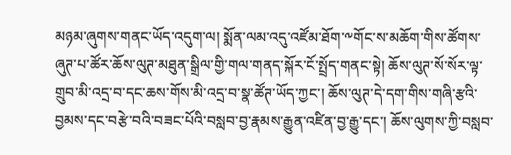མཉམ་ཞུགས་གནང་ཡོད་འདུག་ལ། སྨོན་ལམ་འདུ་འཛོམ་ཐོག་༸གོང་ས་མཆོག་གིས་ཚོགས་ཞུཊ་པ་ཚོར་ཆོས་ལུཊ་མཐུན་སྒྲིལ་གྱི་གལ་གནད་སྐོར་ངོ་སྤྲོད་གནང་སྟེ། ཆོས་ལུཊ་སོ་སོར་ལྟ་གྲུབ་མི་འདྲ་བ་དང་ཆས་གོས་མི་འདྲ་བ་སྣ་ཚོཊ་ཡོད་ཀྱང་། ཆོས་ལུཊ་དེ་དག་གིས་གཞི་རྩའི་བྱམས་དང་བརྩེ་བའི་བཟང་པོའི་བསླབ་བྱ་རྣམས་རྒྱུན་འཛིན་བྱ་རྒྱུ་དང་། ཆོས་ལུགས་ཀྱི་བསླབ་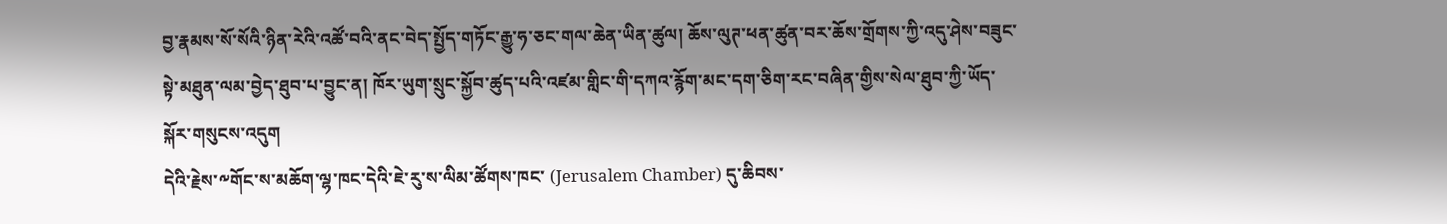བྱ་རྣམས་སོ་སོའི་ཉིན་རེའི་འཚོ་བའི་ནང་བེད་སྤྱོད་གཏོང་རྒྱུ་ཧ་ཅང་གལ་ཆེན་ཡིན་ཚུལ། ཆོས་ལུཊ་ཕན་ཚུན་བར་ཆོས་གྲོགས་ཀྱི་འདུ་ཤེས་བཟུང་སྟེ་མཐུན་ལམ་བྱེད་ཐུབ་པ་བྱུང་ན། ཁོར་ཡུག་སྲུང་སྐྱོབ་ཚུད་པའི་འཛམ་གླིང་གི་དཀའ་རྙོག་མང་དག་ཅིག་རང་བཞིན་གྱིས་སེལ་ཐུབ་ཀྱི་ཡོད་སྐོར་གསུངས་འདུག
དེའི་རྗེས་༸གོང་ས་མཆོག་ལྷ་ཁང་དེའི་ཇེ་རུ་ས་ལིམ་ཚོགས་ཁང་ (Jerusalem Chamber) དུ་ཆིབས་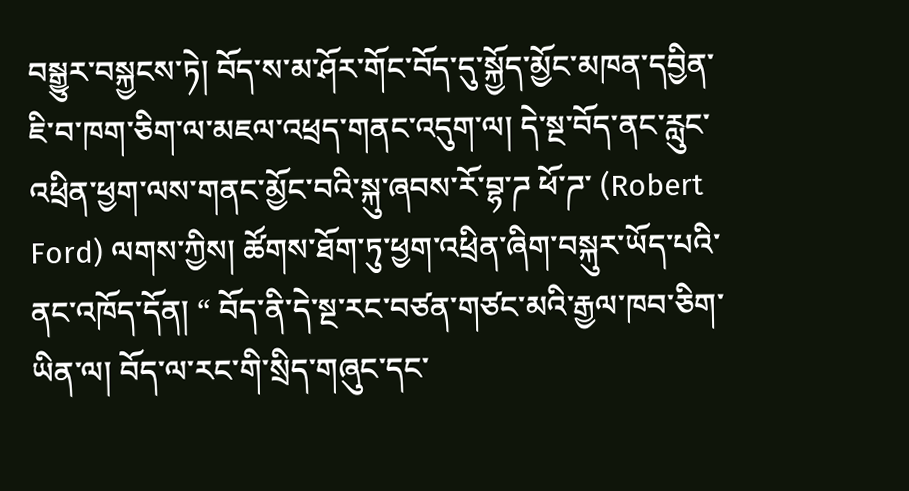བསྒྱུར་བསྐྱངས་ཏེ། བོད་ས་མ་ཤོར་གོང་བོད་དུ་སྐྱོད་མྱོང་མཁན་དབྱིན་ཇི་བ་ཁག་ཅིག་ལ་མཇལ་འཕྲད་གནང་འདུག་ལ། དེ་སྔ་བོད་ནང་རླུང་འཕྲིན་ཕྱག་ལས་གནང་མྱོང་བའི་སྐུ་ཞབས་རོ་བྷ་ཌ ཕོ་ཌ་ (Robert Ford) ལགས་ཀྱིས། ཚོགས་ཐོག་ཏུ་ཕྱག་འཕྲིན་ཞིག་བསྐུར་ཡོད་པའི་ནང་འཁོད་དོན། “ བོད་ནི་དེ་སྔ་རང་བཙན་གཙང་མའི་རྒྱལ་ཁབ་ཅིག་ཡིན་ལ། བོད་ལ་རང་གི་སྲིད་གཞུང་དང་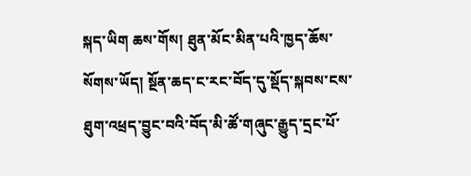སྐད་ཡིག ཆས་གོས། ཐུན་མོང་མིན་པའི་ཁྱད་ཆོས་སོགས་ཡོད། སྔོན་ཆད་ང་རང་བོད་དུ་སྡོད་སྐབས་ངས་ཐུག་འཕྲད་བྱུང་བའི་བོད་མི་ཚོ་གཞུང་རྒྱུད་དྲང་པོ་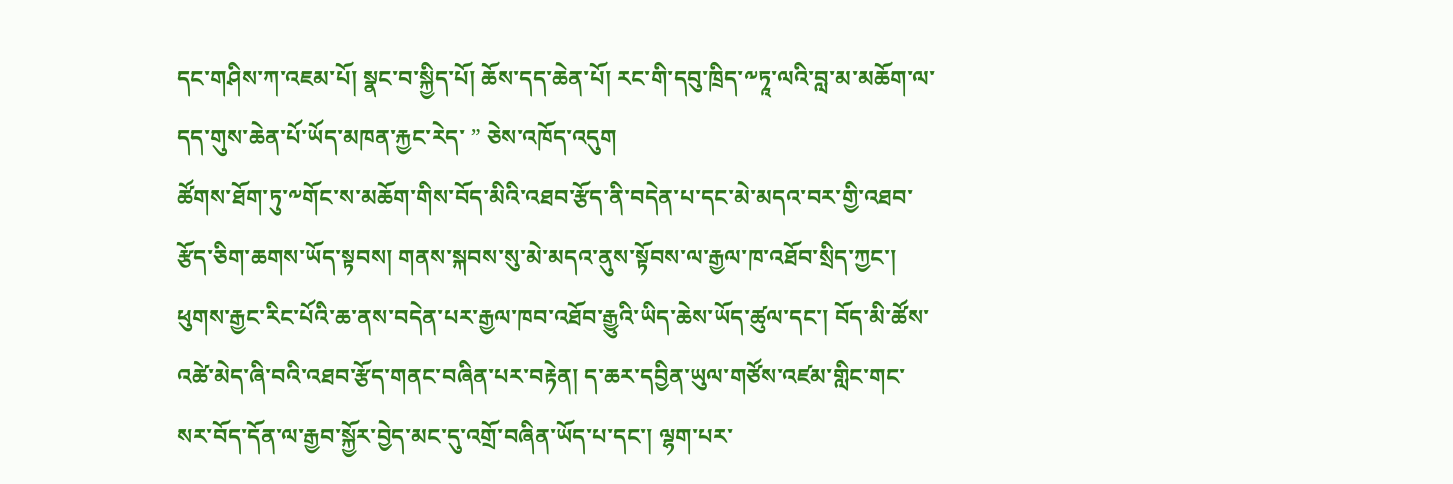དང་གཤིས་ཀ་འཇམ་པོ། སྣང་བ་སྐྱིད་པོ། ཆོས་དད་ཆེན་པོ། རང་གི་དབུ་ཁྲིད་༸ཏཱ་ལའི་བླ་མ་མཆོག་ལ་དད་གུས་ཆེན་པོ་ཡོད་མཁན་རྐྱང་རེད་ ” ཅེས་འཁོད་འདུག
ཚོགས་ཐོག་ཏུ་༸གོང་ས་མཆོག་གིས་བོད་མིའི་འཐབ་རྩོད་ནི་བདེན་པ་དང་མེ་མདའ་བར་གྱི་འཐབ་རྩོད་ཅིག་ཆགས་ཡོད་སྟབས། གནས་སྐབས་སུ་མེ་མདའ་ནུས་སྟོབས་ལ་རྒྱལ་ཁ་འཐོབ་སྲིད་ཀྱང་། ཕུགས་རྒྱང་རིང་པོའི་ཆ་ནས་བདེན་པར་རྒྱལ་ཁབ་འཐོབ་རྒྱུའི་ཡིད་ཆེས་ཡོད་ཚུལ་དང་། བོད་མི་ཚོས་འཚེ་མེད་ཞི་བའི་འཐབ་རྩོད་གནང་བཞིན་པར་བརྟེན། ད་ཆར་དབྱིན་ཡུལ་གཙོས་འཛམ་གླིང་གང་སར་བོད་དོན་ལ་རྒྱབ་སྐྱོར་བྱེད་མང་དུ་འགྲོ་བཞིན་ཡོད་པ་དང་། ལྷག་པར་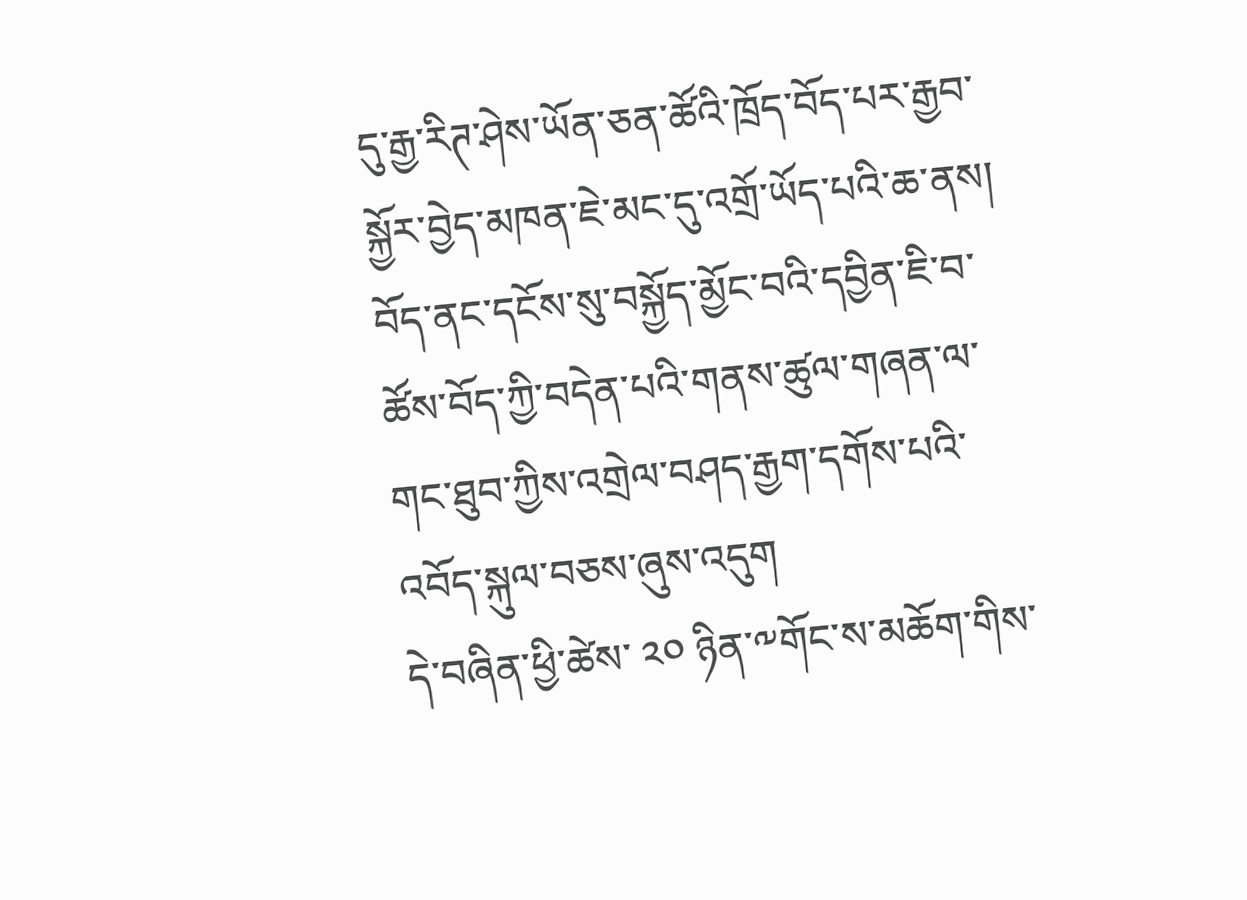དུ་རྒྱ་རིཊ་ཤེས་ཡོན་ཅན་ཚོའི་ཁྲོད་བོད་པར་རྒྱབ་སྐྱོར་བྱེད་མཁན་ཇེ་མང་དུ་འགྲོ་ཡོད་པའི་ཆ་ནས། བོད་ནང་དངོས་སུ་བསྐྱོད་མྱོང་བའི་དབྱིན་ཇི་བ་ཚོས་བོད་ཀྱི་བདེན་པའི་གནས་ཚུལ་གཞན་ལ་གང་ཐུབ་ཀྱིས་འགྲེལ་བཤད་རྒྱག་དགོས་པའི་འབོད་སྐུལ་བཅས་ཞུས་འདུག
དེ་བཞིན་ཕྱི་ཚེས་ ༢༠ ཉིན་༸གོང་ས་མཆོག་གིས་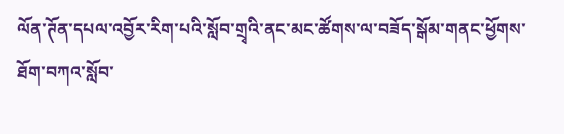ལོན་ཊོན་དཔལ་འབྱོར་རིག་པའི་སློབ་གྲྭའི་ནང་མང་ཚོགས་ལ་བཟོད་སྒོམ་གནང་ཕྱོགས་ཐོག་བཀའ་སློབ་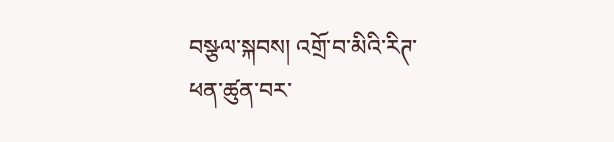བསྩལ་སྐབས། འགྲོ་བ་མིའི་རིཊ་ཕན་ཚུན་བར་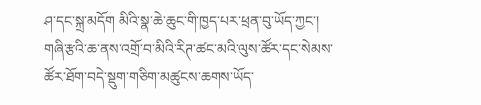ཤ་དང་སྐྲ་མདོག མིའི་སྣ་ཆེ་ཆུང་གི་ཁྱད་པར་ཕྲན་བུ་ཡོད་ཀྱང་། གཞི་རྩའི་ཆ་ནས་འགྲོ་བ་མིའི་རིཊ་ཚང་མའི་ལུས་ཚོར་དང་སེམས་ཚོར་ཐོག་བདེ་སྡུག་གཅིག་མཚུངས་ཆགས་ཡོད་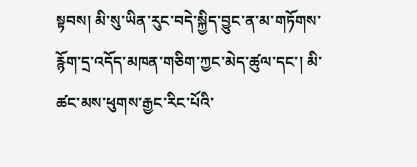སྟབས། མི་སུ་ཡིན་རུང་བདེ་སྐྱིད་བྱུང་ན་མ་གཏོགས་རྙོག་དྲ་འདོད་མཁན་གཅིག་ཀྱང་མེད་ཚུལ་དང་། མི་ཚང་མས་ཕུགས་རྒྱང་རིང་པོའི་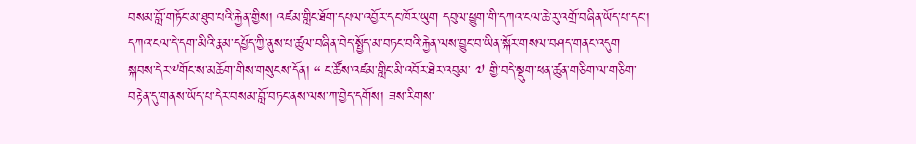བསམ་བློ་གཏོང་མ་ཐུབ་པའི་རྐྱེན་གྱིས། འཛམ་གླིང་ཐོག་དཔལ་འབྱོར་དང་ཁོར་ཡུག དབུལ་ཕྱུག་གི་དཀའ་ངལ་ཆེ་རུ་འགྲོ་བཞིན་ཡོད་པ་དང་། དཀའ་ངལ་དེ་དག་མིའི་རྣམ་དཔྱོད་ཀྱི་ནུས་པ་ཚུལ་བཞིན་བེད་སྤྱོད་མ་བཏང་བའི་རྐྱེན་ལས་བྱུང་བ་ཡིན་སྐོར་གསལ་བཤད་གནང་འདུག
སྐབས་དེར་༸གོང་ས་མཆོག་གིས་གསུངས་དོན། “ ང་ཚོས་འཛམ་གླིང་མི་འབོར་ཐེར་འབུམ་ ༧ གྱི་བདེ་སྡུག་ཕན་ཚུན་གཅིག་ལ་གཅིག་བརྟེན་དུ་གནས་ཡོད་པ་དེར་བསམ་བློ་བཏང་ནས་ལས་ཀ་བྱེད་དགོས། ཟས་རིགས་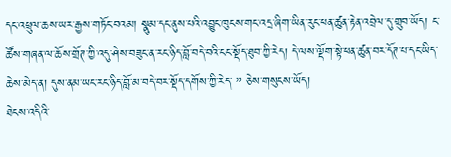དང་འཕྲུལ་ཆས་ཡར་རྒྱས་གཏོང་བའམ། སྣུམ་དང་ནུས་པའི་འབྱུང་ཁུངས་གང་འདྲ་ཞིག་ཡིན་རུང་ཕན་ཚུན་རྟེན་འབྲེལ་དུ་གྲུབ་ཡོད། ང་ཚོས་གཞན་ལ་ཆོས་གྲོཊ་ཀྱི་འདུ་ཤེས་བཟུང་ན་རང་ཉིད་བློ་བདེ་བའི་ངང་སྡོད་ཐུབ་ཀྱི་རེད། དེ་ལས་ལྡོག་སྟེ་ཕན་ཚུན་བར་དོཊ་པ་དང་ཡིད་ཆེས་མེད་ན། དུས་ནམ་ཡང་རང་ཉིད་བློ་མ་བདེ་བར་སྡོད་དགོས་ཀྱི་རེད་ ” ཅེས་གསུངས་ཡོད།
ཐེངས་འདིའི་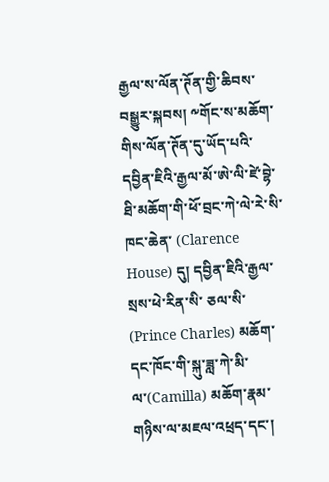རྒྱལ་ས་ལོན་ཊོན་གྱི་ཆིབས་བསྒྱུར་སྐབས། ༸གོང་ས་མཆོག་གིས་ལོན་ཊོན་དུ་ཡོད་པའི་དབྱིན་ཇིའི་རྒྱལ་མོ་ཨེ་ལི་ཛེ་བྷེ་ཐི་མཆོག་གི་ཕོ་བྲང་ཀེ་ལེ་རེ་སི་ཁང་ཆེན་ (Clarence House) དུ། དབྱིན་ཇིའི་རྒྱལ་སྲས་ཕེ་རིན་སི་ ཅལ་སི་ (Prince Charles) མཆོག་དང་ཁོང་གི་སྐུ་ཟླ་ཀེ་མི་ལ་(Camilla) མཆོག་རྣམ་གཉིས་ལ་མཇལ་འཕྲད་དང་།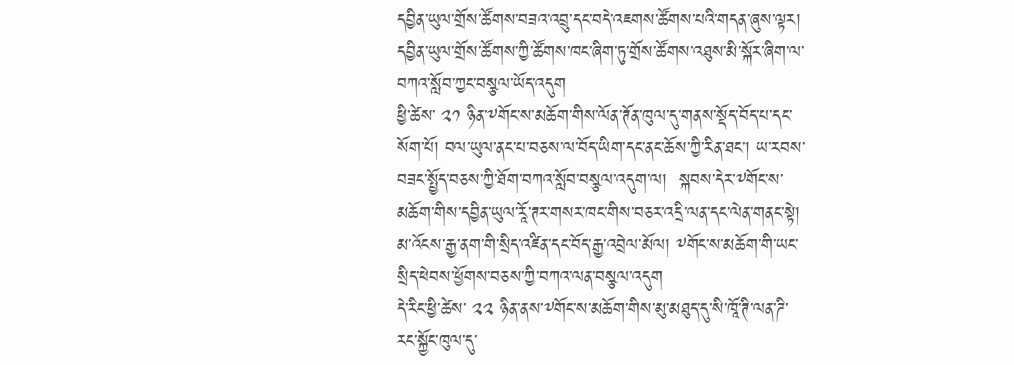དབྱིན་ཡུལ་གྲོས་ཚོགས་བཟའ་འབྲུ་དང་བདེ་འཇགས་ཚོགས་པའི་གདན་ཞུས་ལྟར། དབྱིན་ཡུལ་གྲོས་ཚོགས་ཀྱི་ཚོགས་ཁང་ཞིག་ཏུ་གྲོས་ཚོགས་འཐུས་མི་སྐོར་ཞིག་ལ་བཀའ་སློབ་ཀྱང་བསྩལ་ཡོད་འདུག
ཕྱི་ཚེས་ ༢༡ ཉིན་༸གོང་ས་མཆོག་གིས་ལོན་ཊོན་ཁུལ་དུ་གནས་སྡོད་བོད་པ་དང་སོག་པོ། བལ་ཡུལ་ནང་པ་བཅས་ལ་བོད་ཡིག་དང་ནང་ཆོས་ཀྱི་རིན་ཐང་། ཡ་རབས་བཟང་སྤྱོད་བཅས་ཀྱི་ཐོག་བཀའ་སློབ་བསྩལ་འདུག་ལ།  སྐབས་དེར་༸གོང་ས་མཆོག་གིས་དབྱིན་ཡུལ་རཱོ་ཊར་གསར་ཁང་གིས་བཅར་འདྲི་ལན་དང་ལེན་གནང་སྟེ། མ་འོངས་རྒྱ་ནག་གི་སྲིད་འཛིན་དང་བོད་རྒྱ་འབྲེལ་མོལ། ༸གོང་ས་མཆོག་གི་ཡང་སྲིད་ཕེབས་ཕྱོགས་བཅས་ཀྱི་བཀའ་ལན་བསྩལ་འདུག
དེ་རིང་ཕྱི་ཚེས་ ༢༢ ཉིན་ནས་༸གོང་ས་མཆོག་གིས་མུ་མཐུད་དུ་སི་ཁཱོ་ཊི་ལན་ཌི་རང་སྐྱོང་ཁུལ་དུ་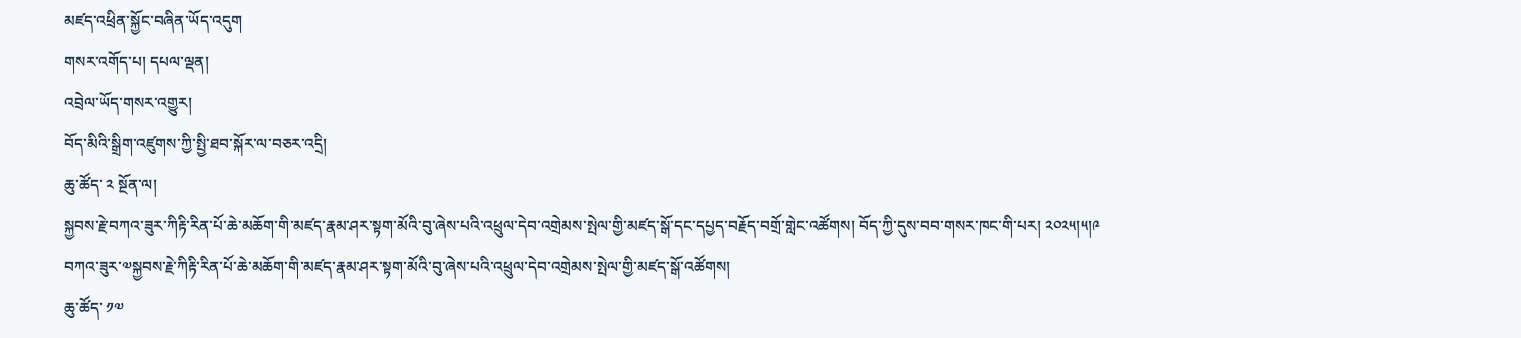མཛད་འཕྲིན་སྐྱོང་བཞིན་ཡོད་འདུག
གསར་འགོད་པ། དཔལ་ལྡན།
འབྲེལ་ཡོད་གསར་འགྱུར།
བོད་མིའི་སྒྲིག་འཛུགས་ཀྱི་སྤྱི་ཐབ་སྐོར་ལ་བཅར་འདྲི།
ཆུ་ཚོད་ ༢ སྔོན་ལ།
སྐྱབས་རྗེ་བཀའ་ཟུར་ཀིརྟི་རིན་པོ་ཆེ་མཆོག་གི་མཛད་རྣམ་ཤར་སྟག་མོའི་བུ་ཞེས་པའི་འཕྲུལ་དེབ་འགྲེམས་སྤེལ་གྱི་མཛད་སྒོ་དང་དཔྱད་བརྗོད་བགྲོ་གླེང་འཚོགས། བོད་ཀྱི་དུས་བབ་གསར་ཁང་གི་པར། ༢༠༢༥།༥།༩
བཀའ་ཟུར་༧སྐྱབས་རྗེ་ཀིརྟི་རིན་པོ་ཆེ་མཆོག་གི་མཛད་རྣམ་ཤར་སྟག་མོའི་བུ་ཞེས་པའི་འཕྲུལ་དེབ་འགྲེམས་སྤེལ་གྱི་མཛད་སྒོ་འཚོགས།
ཆུ་ཚོད་ ༡༧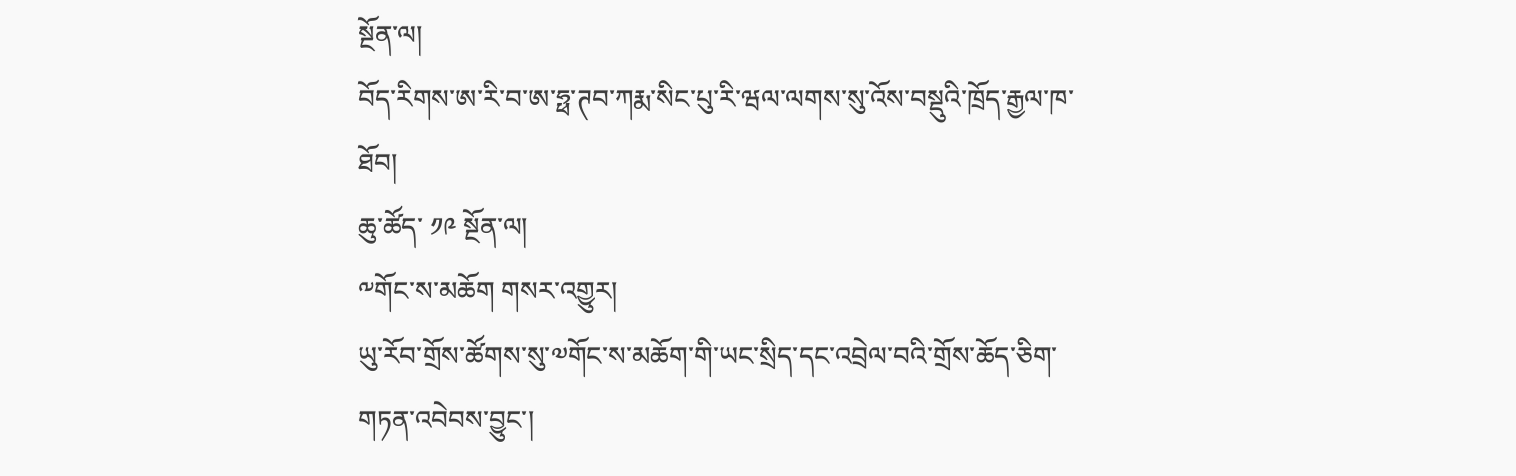སྔོན་ལ།
བོད་རིགས་ཨ་རི་བ་ཨ་ཧྥ་ཊབ་ཀརྨ་སིང་པུ་རི་ཝལ་ལགས་སུ་འོས་བསྡུའི་ཁྲོད་རྒྱལ་ཁ་ཐོབ།
ཆུ་ཚོད་ ༡༩ སྔོན་ལ།
༸གོང་ས་མཆོག གསར་འགྱུར།
ཡུ་རོབ་གྲོས་ཚོགས་སུ་༧གོང་ས་མཆོག་གི་ཡང་སྲིད་དང་འབྲེལ་བའི་གྲོས་ཆོད་ཅིག་གཏན་འབེབས་བྱུང་།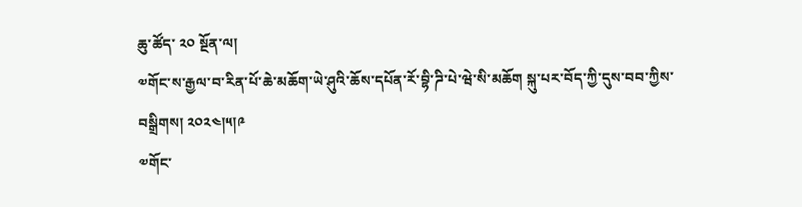ཆུ་ཚོད་ ༢༠ སྔོན་ལ།
༧གོང་ས་རྒྱལ་བ་རིན་པོ་ཆེ་མཆོག་ཡེ་ཤུའི་ཆོས་དཔོན་རོ་བྷི་ཌི་པེ་ཝེ་སི་མཆོག སྐུ་པར་བོད་ཀྱི་དུས་བབ་ཀྱིས་བསྒྲིགས། ༢༠༢༤།༥།༩
༧གོང་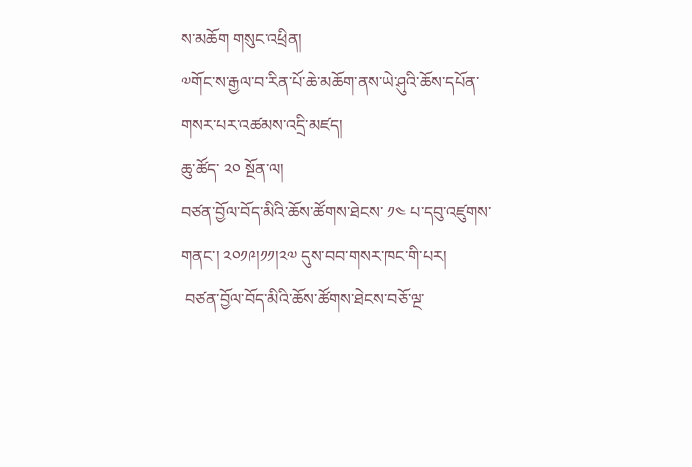ས་མཆོག གསུང་འཕྲིན།
༧གོང་ས་རྒྱལ་བ་རིན་པོ་ཆེ་མཆོག་ནས་ཡེ་ཤུའི་ཆོས་དཔོན་གསར་པར་འཚམས་འདྲི་མཛད།
ཆུ་ཚོད་ ༢༠ སྔོན་ལ།
བཙན་བྱོལ་བོད་མིའི་ཆོས་ཚོགས་ཐེངས་ ༡༤ པ་དབུ་འཛུགས་གནང་། ༢༠༡༩།༡༡།༢༧ དུས་བབ་གསར་ཁང་གི་པར།
 བཙན་བྱོལ་བོད་མིའི་ཆོས་ཚོགས་ཐེངས་བཅོ་ལྔ་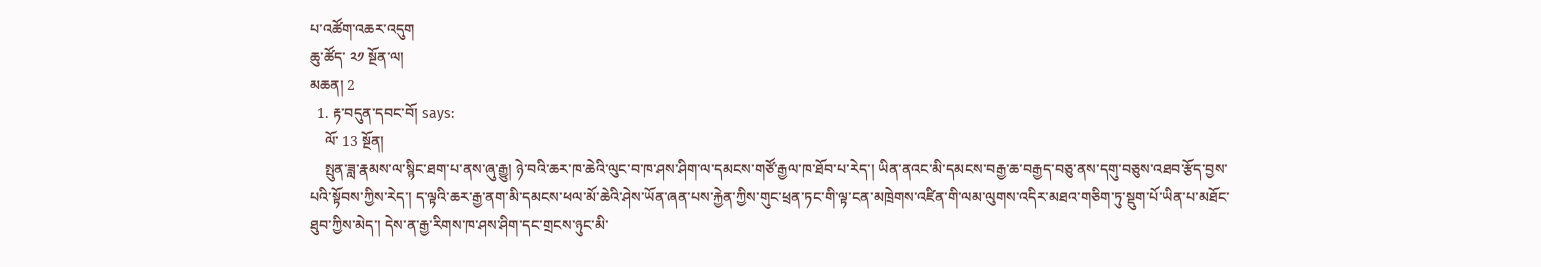པ་འཚོག་འཆར་འདུག
ཆུ་ཚོད་ ༢༡ སྔོན་ལ།
མཆན། 2
  1. རྟ་བདུན་དབང་བོ། says:
    ལོ་ 13 སྔོན།
    སྤུན་ཟླ་རྣམས་ལ་སྙིང་ཐག་པ་ནས་ཞུ་རྒྱུ། ཉེ་བའི་ཆར་ཁ་ཆེའི་ལུང་བ་ཁ་ཤས་ཤིག་ལ་དམངས་གཙོ་རྒྱལ་ཁ་ཐོབ་པ་རེད་། ཡིན་ནའང་མི་དམངས་བརྒྱ་ཆ་བརྒྱད་བཅུ་ནས་དགུ་བཅུས་འཐབ་རྩོད་བྱས་པའི་སྟོབས་ཀྱིས་རེད་། ད་ལྟའི་ཆར་རྒྱ་ནག་མི་དམངས་ཕལ་མོ་ཆེའི་ཤེས་ཡོན་ཞན་པས་རྐྱེན་ཀྱིས་གུང་ཕྲན་ཏང་གི་ལྟ་ངན་མཁྲེགས་འཛིན་གི་ལམ་ལུགས་འདིར་མཐའ་གཅིག་ཏུ་སྡུག་པོ་ཡིན་པ་མཐོང་ཐུབ་ཀྱིས་མེད་། དེས་ན་རྒྱ་རིགས་ཁ་ཤས་ཤིག་དང་གྲངས་ཉུང་མི་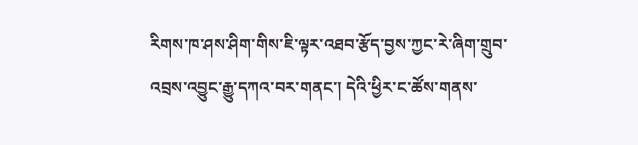རིགས་ཁ་ཤས་ཤིག་གིས་ཇི་ལྟར་འཐབ་རྩོད་བྱས་ཀྱང་རེ་ཞིག་གྲུབ་འབྲས་འབྱུང་རྒྱུ་དཀའ་བར་གནང་། དེའི་ཕྱིར་ང་ཚོས་གནས་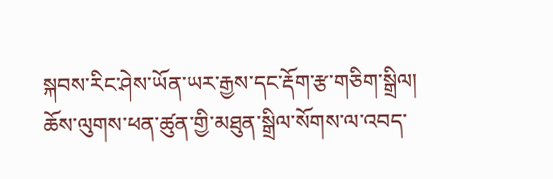སྐབས་རིང་ཤེས་ཡོན་ཡར་རྒྱས་དང་རྡོག་རྩ་གཅིག་སྒྲིལ། ཆོས་ལུགས་ཕན་ཚུན་གྱི་མཐུན་སྒྲིལ་སོགས་ལ་འབད་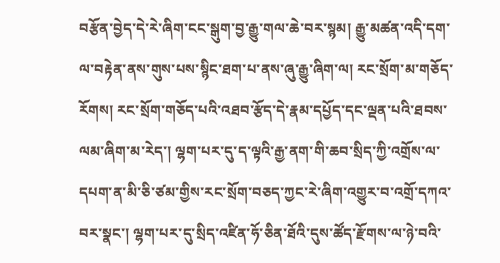བརྩོན་བྱེད་དེ་རེ་ཞིག་ངང་སྒུག་བྱ་རྒྱུ་གལ་ཆེ་བར་སྙམ། རྒྱུ་མཚན་འདི་དག་ལ་བརྟེན་ནས་གུས་པས་སྙིང་ཐག་པ་ནས་ཞུ་རྒྱུ་ཞིག་ལ། རང་སྲོག་མ་གཅོད་རོགས། རང་སྲོག་གཅོད་པའི་འཐབ་རྩོད་དེ་རྣམ་དཔྱོད་དང་ལྡན་པའི་ཐབས་ལམ་ཞིག་མ་རེད་། ལྷག་པར་དུ་ད་ལྟའི་རྒྱ་ནག་གི་ཆབ་སྲིད་ཀྱི་འགྲོས་ལ་དཔག་ན་མི་ཅི་ཙམ་གྱིས་རང་སྲོག་བཅད་ཀྱང་རེ་ཞིག་འགྱུར་བ་འགྲོ་དཀའ་བར་སྣང་། ལྷག་པར་དུ་སྲིད་འཛིན་ཧོ་ཅིན་ཐོའི་དུས་ཚོད་རྫོགས་ལ་ཉེ་བའི་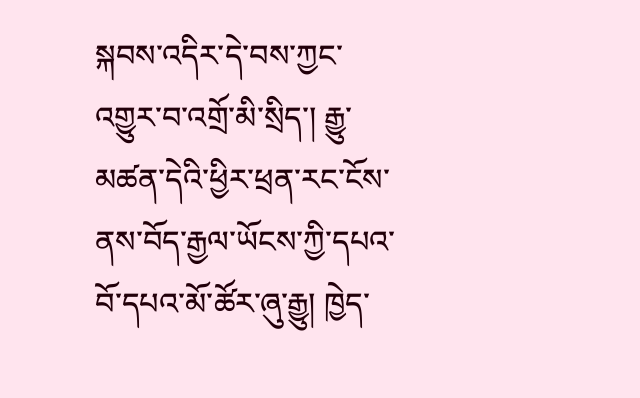སྐབས་འདིར་དེ་བས་ཀྱང་འགྱུར་བ་འགྲོ་མི་སྲིད་། རྒྱུ་མཚན་དེའི་ཕྱིར་ཕྲན་རང་ངོས་ནས་བོད་རྒྱལ་ཡོངས་ཀྱི་དཔའ་བོ་དཔའ་མོ་ཚོར་ཞུ་རྒྱུ། ཁྱེད་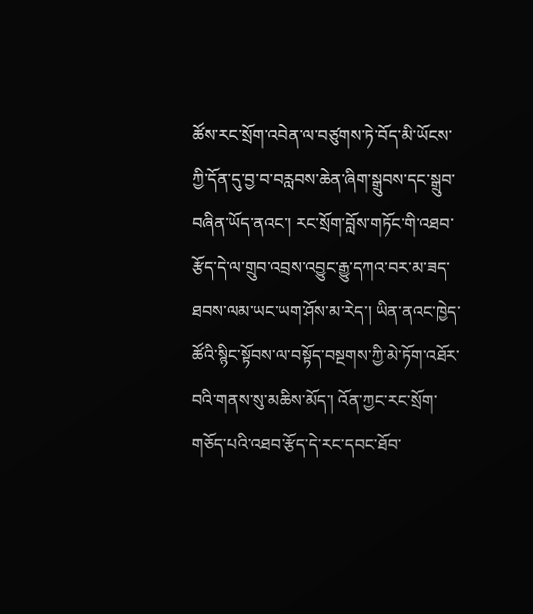ཚོས་རང་སྲོག་འབེན་ལ་བཙུགས་ཏེ་བོད་མི་ཡོངས་ཀྱི་དོན་དུ་བྱ་བ་བརླབས་ཆེན་ཞིག་སྒྲུབས་དང་སྒྲུབ་བཞིན་ཡོད་ནའང་། རང་སྲོག་བློས་གཏོང་གི་འཐབ་རྩོད་དེ་ལ་གྲུབ་འབྲས་འབྱུང་རྒྱུ་དཀའ་བར་མ་ཟད་ཐབས་ལམ་ཡང་ཡག་ཤོས་མ་རེད་། ཡིན་ནའང་ཁྱེད་ཚོའི་སྙིང་སྟོབས་ལ་བསྟོད་བསྔགས་ཀྱི་མེ་ཏོག་འཐོར་བའི་གནས་སུ་མཆིས་མོད་། འོན་ཀྱང་རང་སྲོག་གཅོད་པའི་འཐབ་རྩོད་དེ་རང་དབང་ཐོབ་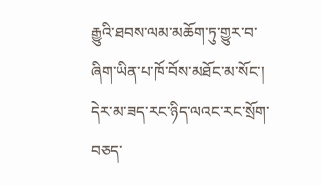རྒྱུའི་ཐབས་ལམ་མཆོག་ཏུ་གྱུར་བ་ཞིག་ཡིན་པ་ཁོ་བོས་མཐོང་མ་སོང་། དེར་མ་ཟད་རང་ཉིད་ལའང་རང་སྲོག་བཅད་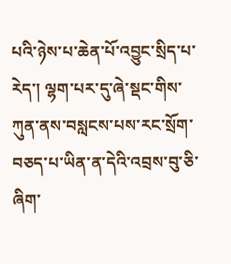པའི་ཉེས་པ་ཆེན་པོ་འབྱུང་སྲིད་པ་རེད་། ལྷག་པར་དུ་ཞེ་སྡང་གིས་ཀུན་ནས་བསླངས་པས་རང་སྲོག་བཅད་པ་ཡིན་ན་དེའི་འབྲས་བུ་ཅི་ཞིག་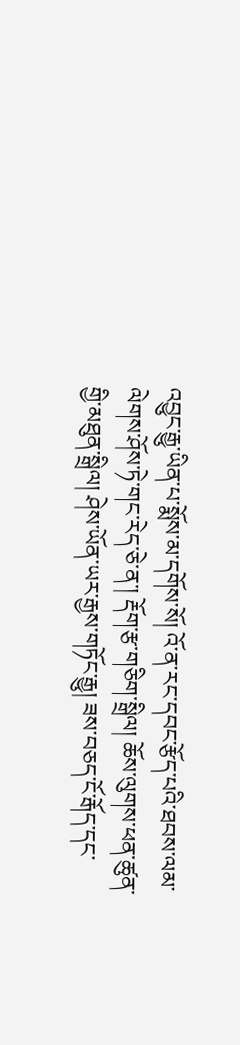འབྱུང་རྒྱུ་ཡིན་པ་སྨོས་མ་དགོས་སོ། འོ་ན་རང་དབང་རྩོད་པའི་ཐབས་ལམ་ལེགས་ཤོས་ཏེ་གང་རེད་ཅེ་ན་། རྡོག་རྩ་གཅིག་སྒྲིལ། ཆོས་ལུགས་ཕན་ཚུན་གྱི་མཐུན་སྒྲིལ། ཤེས་ཡོན་ཡར་རྒྱས་གཏོང་རྒྱུ། ཟས་བཅད་ངོ་རྒོད་དང་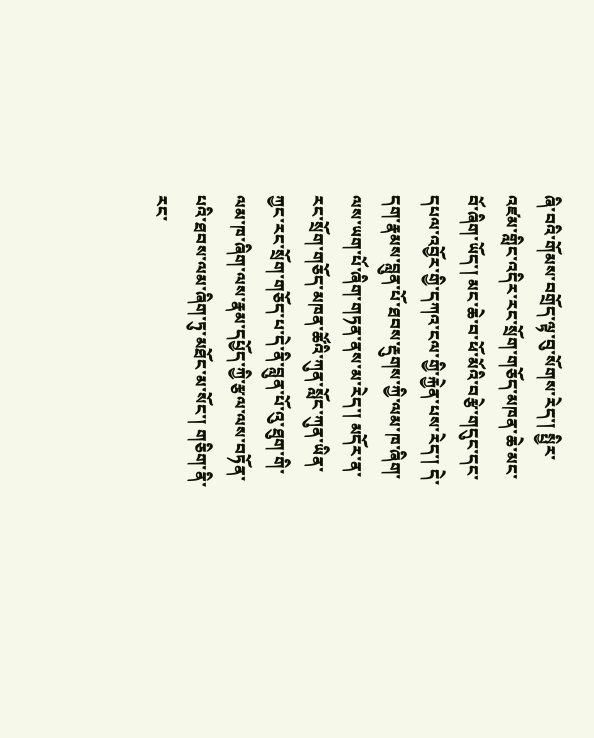ཞི་བའི་གོམས་བགྲོད་ལྟ་བུ་སོགས་རེད་། སྤྱིར་འཛམ་གླིང་འདིར་རང་སྲོག་གཅོད་མཁན་ཆེ་མང་བོ་ཞིག་ཡོད་། མང་ཆེ་བ་ཕོ་མོའི་བརྩེ་གདུང་དང་དཔལ་འབྱོར་གྱི་དཀའ་ངལ་གྱི་རྐྱེན་པས་རེད་། དེ་དག་རྣམས་བླུན་པོ་ཐབས་རྡུགས་ཀྱི་ལམ་ཁ་ཞིག་ལས་ཡག་པོ་ཞིག་གཏན་ནས་མ་རེད་། མདོར་ན་རང་སྲོག་གཅོད་མཁན་ཚོའི་ཀུན་སློང་ཀུན་ཡིན་ཀྱང་རང་སྲོག་གཅོད་པ་དེ་ནི་བླུན་པོ་འུ་ཐུག་གི་ལམ་ཁ་ཞིག་ལས་རྣམ་དཔྱོད་ཀྱི་རྩལ་ལས་བཏོན་པའི་ཐབས་ལམ་ཞིག་ཏུ་མཐོང་མ་སོང་། གཅིག་ནི་རང་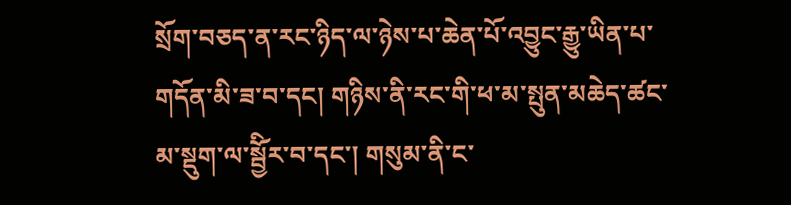སྲོག་བཅད་ན་རང་ཉིད་ལ་ཉེས་པ་ཆེན་པོ་འབྱུང་རྒྱུ་ཡིན་པ་གདོན་མི་ཟ་བ་དང། གཉིས་ནི་རང་གི་ཕ་མ་སྤུན་མཆེད་ཚང་མ་སྡུག་ལ་སྦྱོིར་བ་དང་། གསུམ་ནི་ང་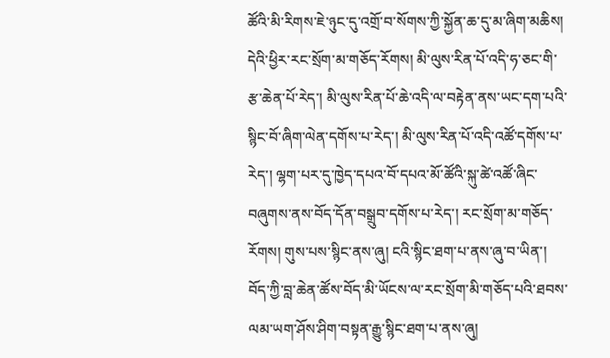ཚོའི་མི་རིགས་ཇེ་ཉུང་དུ་འགྲོ་བ་སོགས་ཀྱི་སྐྱོན་ཆ་དུ་མ་ཞིག་མཆིས། དེའི་ཕྱིར་རང་སྲོག་མ་གཅོད་རོགས། མི་ལུས་རིན་པོ་འདི་ཧ་ཅང་གི་རྩ་ཆེན་པོ་རེད་། མི་ལུས་རིན་པོ་ཆེ་འདི་ལ་བརྟེན་ནས་ཡང་དག་པའི་སྙིང་བོ་ཞིག་ལེན་དགོས་པ་རེད་། མི་ལུས་རིན་པོ་འདི་འཚོ་དགོས་པ་རེད་། ལྷག་པར་དུ་ཁྱེད་དཔའ་བོ་དཔའ་མོ་ཚོའི་སྐུ་ཚེ་འཚོ་ཞིང་བཞུགས་ནས་བོད་དོན་བསྒྲུབ་དགོས་པ་རེད་། རང་སྲོག་མ་གཅོད་རོགས། གུས་པས་སྙིང་ནས་ཞུ། ངའི་སྙིང་ཐག་པ་ནས་ཞུ་བ་ཡིན་། བོད་ཀྱི་བླ་ཆེན་ཚོས་བོད་མི་ཡོངས་ལ་རང་སྲོག་མི་གཅོད་པའི་ཐབས་ལམ་ཡག་ཤོས་ཤིག་བསྟན་རྒྱུ་སྙིང་ཐག་པ་ནས་ཞུ།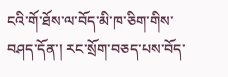ངའི་གོ་ཐོས་ལ་བོད་མི་ཁ་ཅིག་གིས་བཤད་དོན་། རང་སྲོག་བཅད་པས་བོད་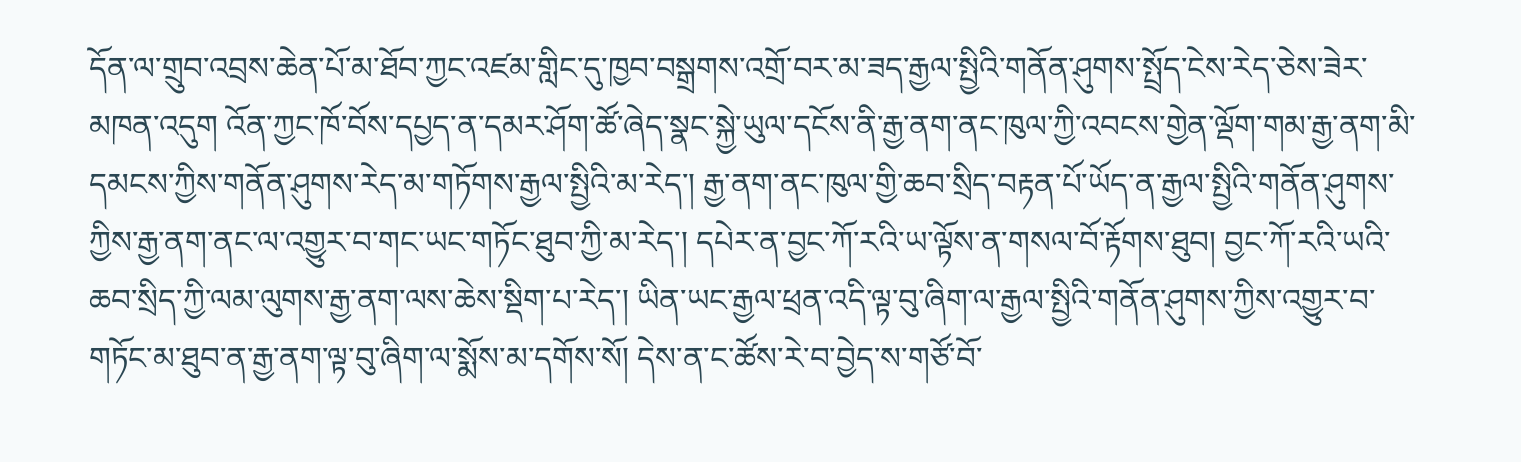དོན་ལ་གྲུབ་འབྲས་ཆེན་པོ་མ་ཐོབ་ཀྱང་འཛམ་གླིང་དུ་ཁྱབ་བསྒྲགས་འགྲོ་བར་མ་ཟད་རྒྱལ་སྤྱིའི་གནོན་ཤུགས་སྤྲོད་ངེས་རེད་ཅེས་ཟེར་མཁན་འདུག འོན་ཀྱང་ཁོ་བོས་དཔྱད་ན་དམར་ཤོག་ཚོ་ཞེད་སྣང་སྐྱེ་ཡུལ་དངོས་ནི་རྒྱ་ནག་ནང་ཁུལ་ཀྱི་འབངས་གྱེན་ལྡོག་གམ་རྒྱ་ནག་མི་དམངས་ཀྱིས་གནོན་ཤུགས་རེད་མ་གཏོགས་རྒྱལ་སྤྱིའི་མ་རེད་། རྒྱ་ནག་ནང་ཁུལ་གྱི་ཆབ་སྲིད་བརྟན་པོ་ཡོད་ན་རྒྱལ་སྤྱིའི་གནོན་ཤུགས་ཀྱིས་རྒྱ་ནག་ནང་ལ་འགྱུར་བ་གང་ཡང་གཏོང་ཐུབ་ཀྱི་མ་རེད་། དཔེར་ན་བྱང་ཀོ་རའི་ཡ་ལྟོས་ན་གསལ་བོ་རྟོགས་ཐུབ། བྱང་ཀོ་རའི་ཡའི་ཆབ་སྲིད་ཀྱི་ལམ་ལུགས་རྒྱ་ནག་ལས་ཆེས་སྡིག་པ་རེད་། ཡིན་ཡང་རྒྱལ་ཕྲན་འདི་ལྟ་བུ་ཞིག་ལ་རྒྱལ་སྤྱིའི་གནོན་ཤུགས་ཀྱིས་འགྱུར་བ་གཏོང་མ་ཐུབ་ན་རྒྱ་ནག་ལྟ་བུ་ཞིག་ལ་སྨོས་མ་དགོས་སོ། དེས་ན་ང་ཚོས་རེ་བ་བྱེད་ས་གཙོ་བོ་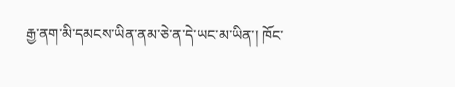རྒྱ་ནག་མི་དམངས་ཡིན་ནམ་ཅེ་ན་དེ་ཡང་མ་ཡིན་། ཁོང་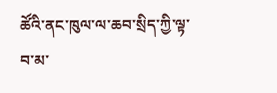ཚོའི་ནང་ཁུལ་ལ་ཆབ་སྲིད་ཀྱི་ལྟ་བ་མ་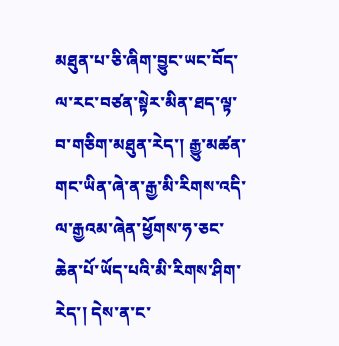མཐུན་པ་ཅི་ཞིག་བྱུང་ཡང་བོད་ལ་རང་བཙན་སྟེར་མིན་ཐད་ལྟ་བ་གཅིག་མཐུན་རེད་། རྒྱུ་མཚན་གང་ཡིན་ཞེ་ན་རྒྱ་མི་རིགས་འདི་ལ་རྒྱའམ་ཞེན་ཕྱོགས་ཧ་ཅང་ཆེན་པོ་ཡོད་པའི་མི་རིགས་ཤིག་རེད་། དེས་ན་ང་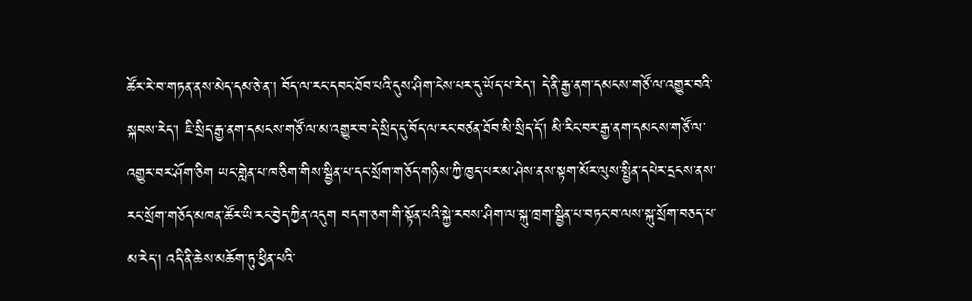ཚོར་རེ་བ་གཏན་ནས་མེད་དམ་ཅེ་ན་། བོད་ལ་རང་དབང་ཐོབ་པའི་དུས་ཤིག་ངེས་པར་དུ་ཡོད་པ་རེད་། དེ་ནི་རྒྱ་ནག་དམངས་གཙོ་ལ་འགྱུར་བའི་སྐབས་རེད་། ཇི་སྲིད་རྒྱ་ནག་དམངས་གཙོ་ལ་མ་འགྱུར་བ་དེ་སྲིད་དུ་བོད་ལ་རང་བཙན་ཐོབ་མི་སྲིད་དོ་། མི་རིང་བར་རྒྱ་ནག་དམངས་གཙོ་ལ་འགྱུར་བར་ཤོག་ཅིག ཡང་གླེན་པ་ཁ་ཅིག་གིས་སྦྱིན་པ་དང་སྲོག་གཅོད་གཉིས་ཀྱི་ཁྱད་པར་མ་ཤེས་ནས་སྟག་མོར་ལུས་སྤྱིན་དཔེར་དྲངས་ནས་རང་སྲོག་གཅོད་མཁན་ཚོར་ཡི་རང་བྱེད་ཀྱིན་འདུག བདག་ཅག་གི་སྟོན་པའི་སྐྱེ་རབས་ཤིག་ལ་སྐུ་ཁྲག་སྦྱིན་པ་བཏང་བ་ལས་སྐུ་སྲོག་བཅད་པ་མ་རེད་། འདི་ནི་ཆེས་མཆོག་ཏུ་ཕྱིན་པའི་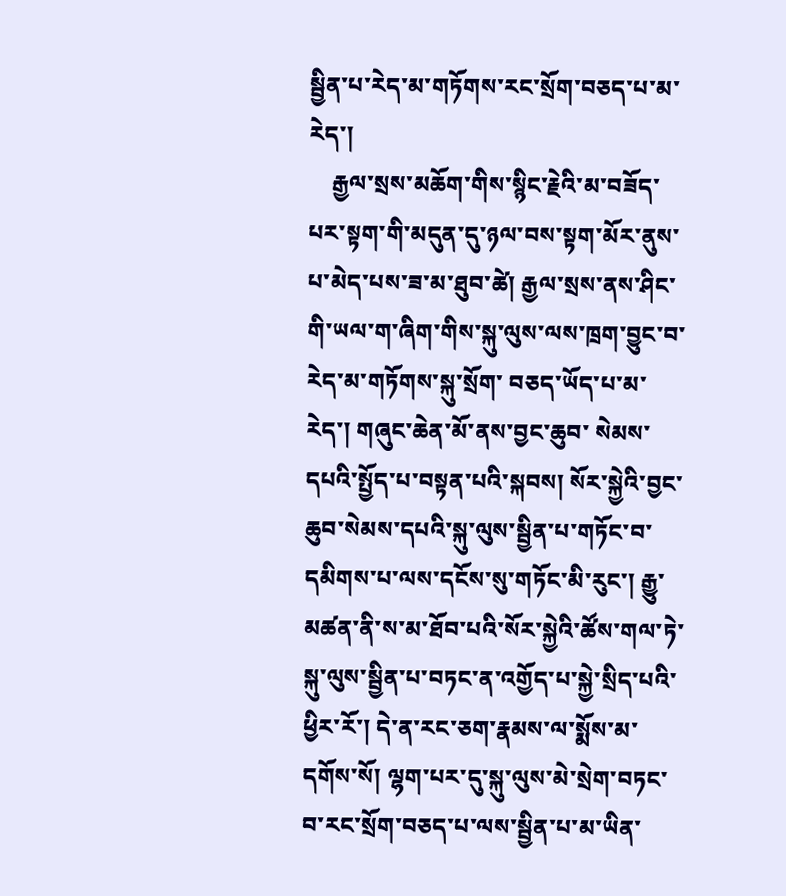སྦྱིན་པ་རེད་མ་གཏོགས་རང་སྲོག་བཅད་པ་མ་རེད་།
    རྒྱལ་སྲས་མཆོག་གིས་སྙིང་རྗེའི་མ་བཟོད་པར་སྟག་གི་མདུན་དུ་ཉལ་བས་སྟག་མོར་ནུས་པ་མེད་པས་ཟ་མ་ཐུབ་ཚེ། རྒྱལ་སྲས་ནས་ཤིང་གི་ཡལ་ག་ཞིག་གིས་སྐུ་ལུས་ལས་ཁྲག་བྱུང་བ་རེད་མ་གཏོགས་སྐུ་སྲོག་ བཅད་ཡོད་པ་མ་རེད་། གཞུང་ཆེན་མོ་ནས་བྱང་ཆུབ་ སེམས་དཔའི་སྤྱོད་པ་བསྟན་པའི་སྐབས། སོར་སྐྱེའི་བྱང་ཆུབ་སེམས་དཔའི་སྐུ་ལུས་སྦྱིན་པ་གཏོང་བ་དམིགས་པ་ལས་དངོས་སུ་གཏོང་མི་རུང་། རྒྱུ་མཚན་ནི་ས་མ་ཐོབ་པའི་སོར་སྐྱེའི་ཚོས་གལ་ཏེ་སྐུ་ལུས་སྦྱིན་པ་བཏང་ན་འགྱོད་པ་སྐྱེ་སྲིད་པའི་ཕྱིར་རོ་། དེ་ན་རང་ཅག་རྣམས་ལ་སྨོས་མ་དགོས་སོ། ལྷག་པར་དུ་སྐུ་ལུས་མེ་སྲེག་བཏང་བ་རང་སྲོག་བཅད་པ་ལས་སྦྱིན་པ་མ་ཡིན་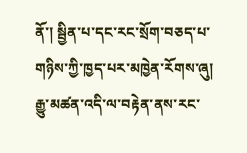ནོ་། སྦྱིན་པ་དང་རང་སྲོག་བཅད་པ་གཉིས་ཀྱི་ཁྱད་པར་མཁྱེན་རོགས་ཞུ། རྒྱུ་མཚན་འདི་ལ་བརྟེན་ནས་རང་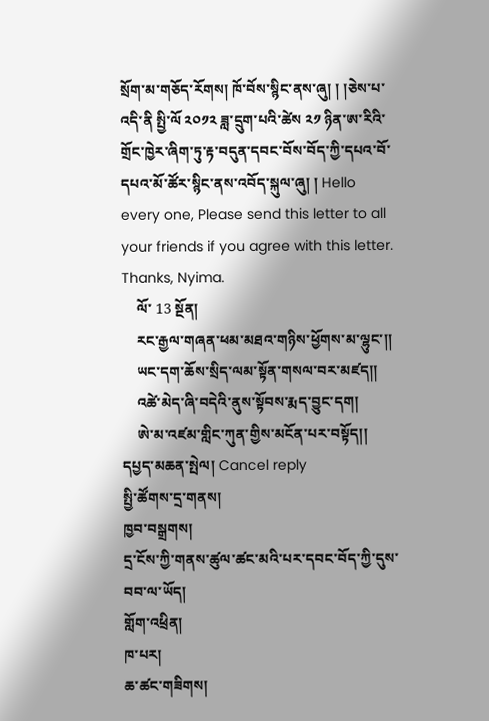སྲོག་མ་གཅོད་རོགས། ཁོ་བོས་སྙིང་ནས་ཞུ། ། །ཅེས་པ་འདི་ནི སྤྱི་ལོ ༢༠༡༢ ཟླ་དྲུག་པའི་ཚེས ༢༡ ཉིན་ཨ་རིའི་གྲོང་ཁྱེར་ཞིག་ཏུ་རྟ་བདུན་དབང་བོས་བོད་ཀྱི་དཔའ་བོ་དཔའ་མོ་ཚོར་སྙིང་ནས་འབོད་སྐུལ་ཞུ། ། Hello every one, Please send this letter to all your friends if you agree with this letter. Thanks, Nyima.
    ལོ་ 13 སྔོན།
    རང་རྒྱལ་གཞན་ཕམ་མཐའ་གཉིས་ཕྱོགས་མ་ལྷུང་།།
    ཡང་དག་ཆོས་སྲིད་ལམ་སྟོན་གསལ་བར་མཛད།།
    འཚེ་མེད་ཞི་བདེའི་ནུས་སྟོབས་རྨད་བྱུང་དག།
    ཨེ་མ་འཛམ་གླིང་ཀུན་གྱིས་མངོན་པར་བསྟོད།།
དཔྱད་མཆན་སྤེལ། Cancel reply
སྤྱི་ཚོགས་དྲ་གནས།
ཁྱབ་བསྒྲགས།
དྲ་ངོས་ཀྱི་གནས་ཚུལ་ཚང་མའི་པར་དབང་བོད་ཀྱི་དུས་བབ་ལ་ཡོད།
གློག་འཕྲིན།
ཁ་པར།
ཆ་ཚང་གཟིགས།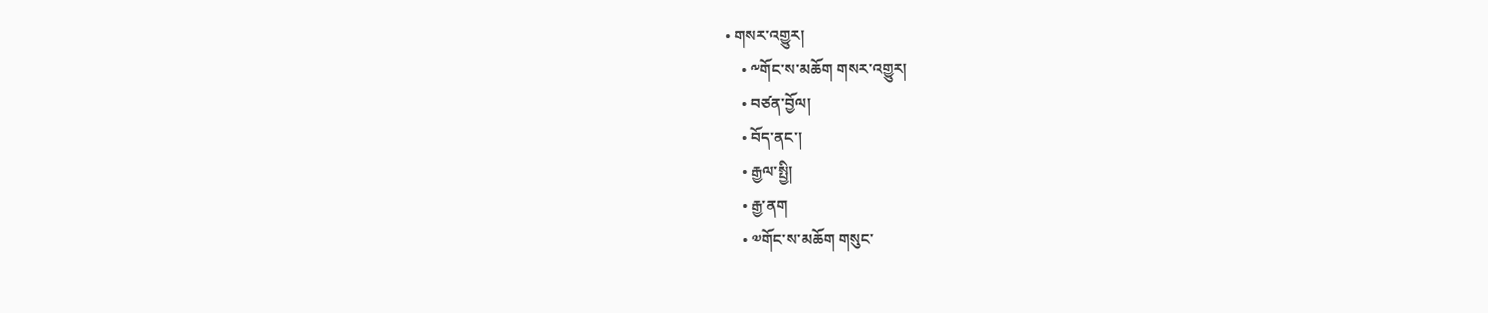• གསར་འགྱུར།
    • ༸གོང་ས་མཆོག གསར་འགྱུར།
    • བཙན་བྱོལ།
    • བོད་ནང་།
    • རྒྱལ་སྤྱི།
    • རྒྱ་ནག
    • ༧གོང་ས་མཆོག གསུང་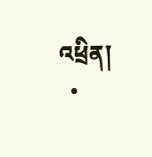འཕྲིན།
  •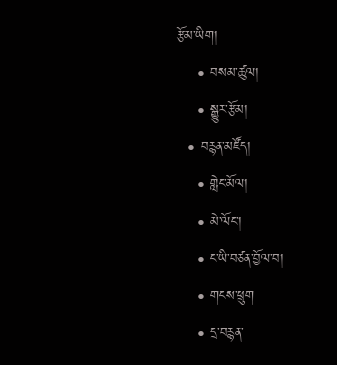རྩོམ་ཡིག།
    • བསམ་ཚུལ།
    • སྒྱུར་རྩོམ།
  • བརྙན་མཛོད།
    • གླེང་མོལ།
    • མེ་ལོང་།
    • ང་ཡི་བཙན་བྱོལ་བ།
    • གངས་ཕྲུག
    • དྲ་བརྙན་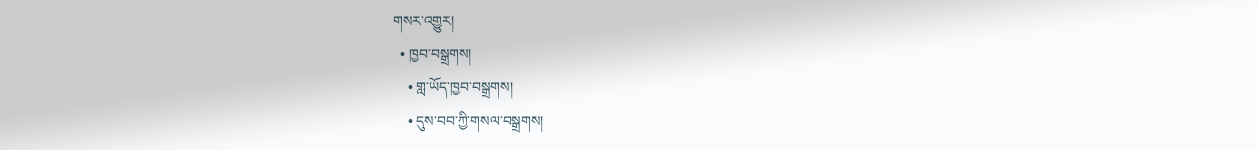གསར་འགྱུར།
  • ཁྱབ་བསྒྲགས།
    • གླ་ཡོད་ཁྱབ་བསྒྲགས།
    • དུས་བབ་ཀྱི་གསལ་བསྒྲགས།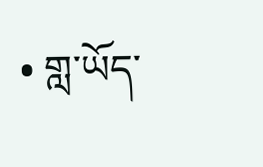• གླ་ཡོད་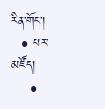རིན་གོང་།
  • པར་མཛོད།
    •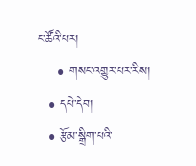ང་ཚོའི་པར།
    • གསང་འགྱུར་པར་རིས།
  • དཔེ་དེབ།
  • རྩོམ་སྒྲིག་པའི་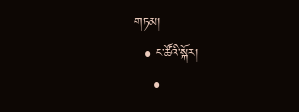གཏམ།
  • ང་ཚོའི་སྐོར།
    •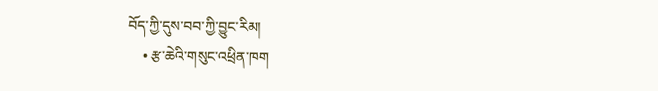བོད་ཀྱི་དུས་བབ་ཀྱི་བྱུང་རིམ།
    • རྩ་ཆེའི་གསུང་འཕྲིན་ཁག